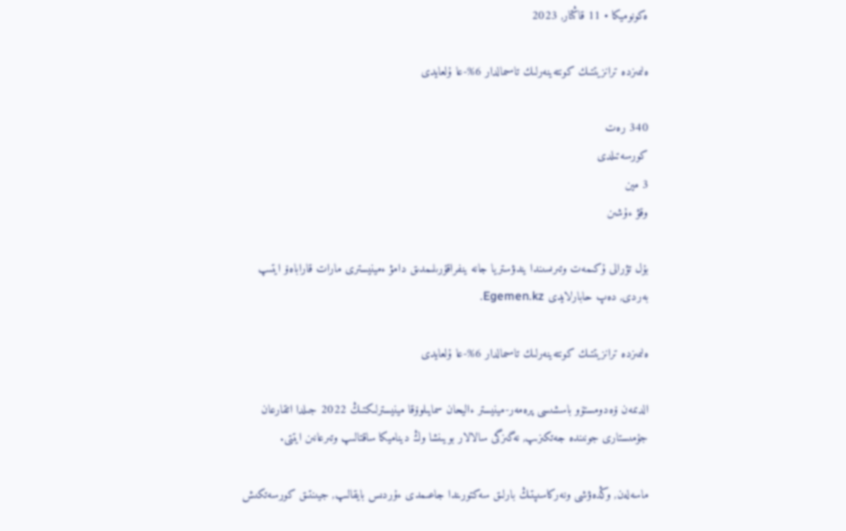ەكونوميكا • 11 قاڭتار, 2023

ەلىمىزدە ترانزيتتىك كونتەينەرلىك تاسىمالدار 6%-عا ۇلعايدى

340 رەت
كورسەتىلدى
3 مين
وقۋ ءۇشىن

بۇل تۋرالى ۇكىمەت وتىرىسىندا يندۋستريا جانە ينفراقۇرىلىمدىق دامۋ ءمينيسترى مارات قاراباەۆ ايتىپ بەردى, دەپ حابارلايدى Egemen.kz.

ەلىمىزدە ترانزيتتىك كونتەينەرلىك تاسىمالدار 6%-عا ۇلعايدى

الدىمەن ۆەدومستۆو باسشىسى پرەمەر-مينيستر ءاليحان سمايىلوۆقا مينيسترلىكتىڭ 2022 جىلدا اتقارعان جۇمىستارى جونىندە جەتكىزىپ, نەگىزگى سالالار بويىنشا وڭ ديناميكا ساقتالىپ وتىرعانىن ايتتى.

ماسەلەن, وڭدەۋشى ونەركاسىپتىڭ بارلىق سەكتورىندا جاعىمدى ءۇردىس بايقالىپ, جيىنتىق كورسەتكىش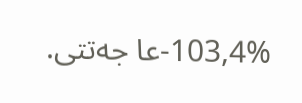103,4%-عا جەتتى.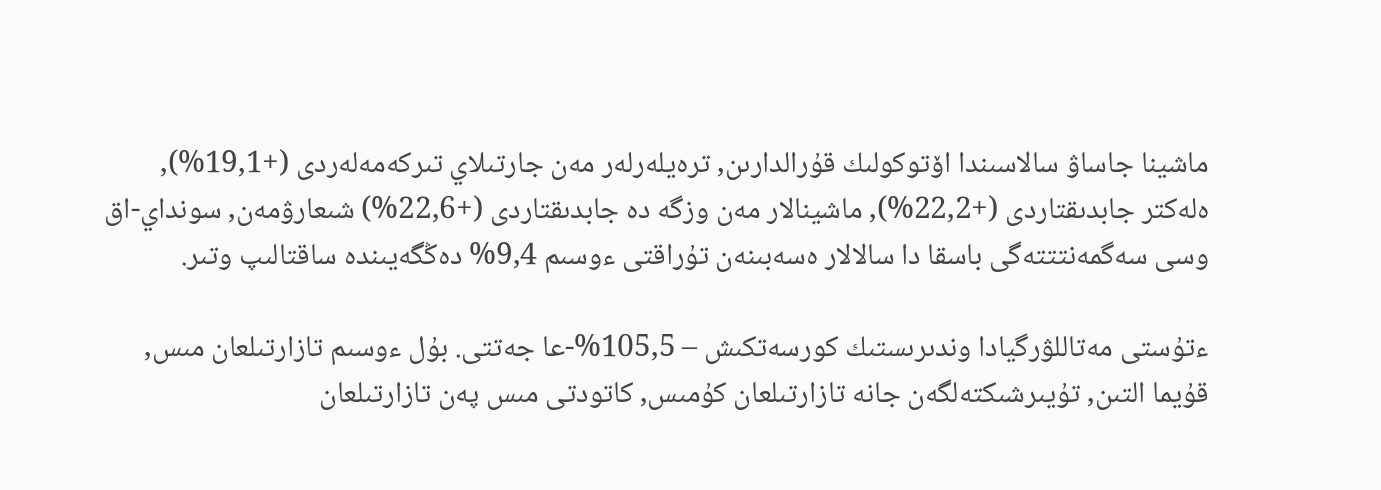ماشينا جاساۋ سالاسىندا اۆتوكولىك قۇرالدارىن, ترەيلەرلەر مەن جارتىلاي تىركەمەلەردى (+19,1%), ەلەكتر جابدىقتاردى (+22,2%), ماشينالار مەن وزگە دە جابدىقتاردى (+22,6%) شىعارۋمەن, سونداي-اق وسى سەگمەنتتتەگى باسقا دا سالالار ەسەبىنەن تۇراقتى ءوسىم 9,4% دەڭگەيىندە ساقتالىپ وتىر.

ءتۇستى مەتاللۋرگيادا وندىرىستىك كورسەتكىش – 105,5%-عا جەتتى. بۇل ءوسىم تازارتىلعان مىس, قۇيما التىن, تۇيىرشىكتەلگەن جانە تازارتىلعان كۇمىس, كاتودتى مىس پەن تازارتىلعان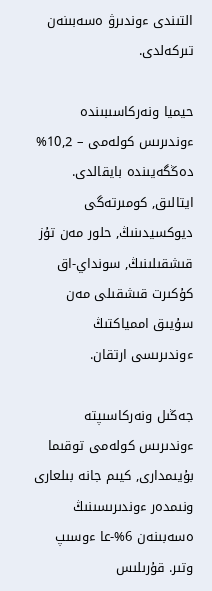التىندى ءوندىرۋ ەسەبىنەن تىركەلدى.

حيميا ونەركاسىبىندە ءوندىرىس كولەمى – 10,2% دەڭگەيىندە بايقالدى. ايتالىق, كومىرتەگى ديوكسيدىنىڭ, حلور مەن تۇز قىشقىلىنىڭ, سونداي-اق كۇكىرت قىشقىلى مەن سۇيىق اممياكتىڭ ءوندىرىسى ارتقان.

جەڭىل ونەركاسىپتە ءوندىرىس كولەمى توقىما بۇيىمدارى, كيىم جانە بىلعارى ونىمدەر ءوندىرىسىنىڭ ەسەبىنەن 6%-عا ءوسىپ وتىر. قۇرىلىس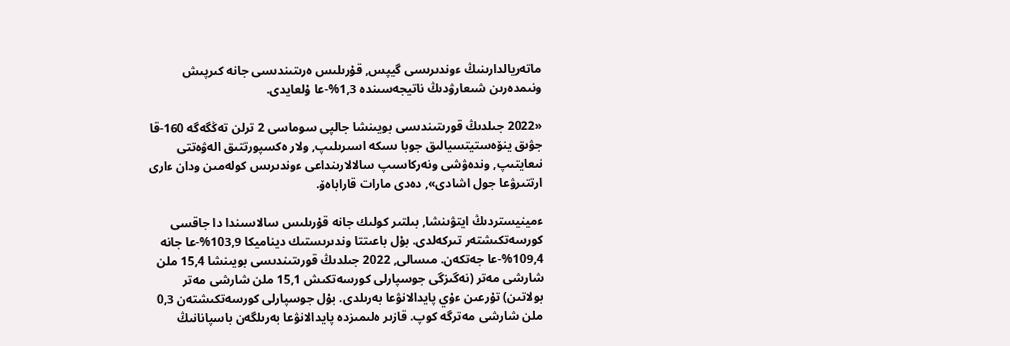ماتەريالدارىنىڭ ءوندىرىسى گيپس, قۇرىلىس ەرىتىندىسى جانە كىرپىش ونىمدەرىن شىعارۋدىڭ ناتيجەسىندە 1,3%-عا ۇلعايدى.

«2022 جىلدىڭ قورىتىندىسى بويىنشا جالپى سوماسى 2 ترلن تەڭگەگە 160-قا جۋىق ينۆەستيتسيالىق جوبا ىسكە اسىرىلىپ, ولار ەكسپورتتىق الەۋەتتى نىعايتىپ, وندەۋشى ونەركاسىپ سالالارىنداعى ءوندىرىس كولەمىن ودان ءارى ارتتىرۋعا جول اشادى», دەدى مارات قاراباەۆ.

ءمينيستردىڭ ايتۋىنشا, بىلتىر كولىك جانە قۇرىلىس سالاسىندا دا جاقسى كورسەتكىشتەر تىركەلدى. بۇل باعىتتا وندىرىستىك ديناميكا 103,9%-عا جانە 109,4%-عا جەتكەن. مىسالى, 2022 جىلدىڭ قورىتىندىسى بويىنشا 15,4 ملن شارشى مەتر (نەگىزگى جوسپارلى كورسەتكىش 15,1 ملن شارشى مەتر بولاتىن) تۇرعىن ءۇي پايدالانۋعا بەرىلدى. بۇل جوسپارلى كورسەتكىشتەن 0,3 ملن شارشى مەترگە كوپ. قازىر ەلىمىزدە پايدالانۋعا بەرىلگەن باسپانانىڭ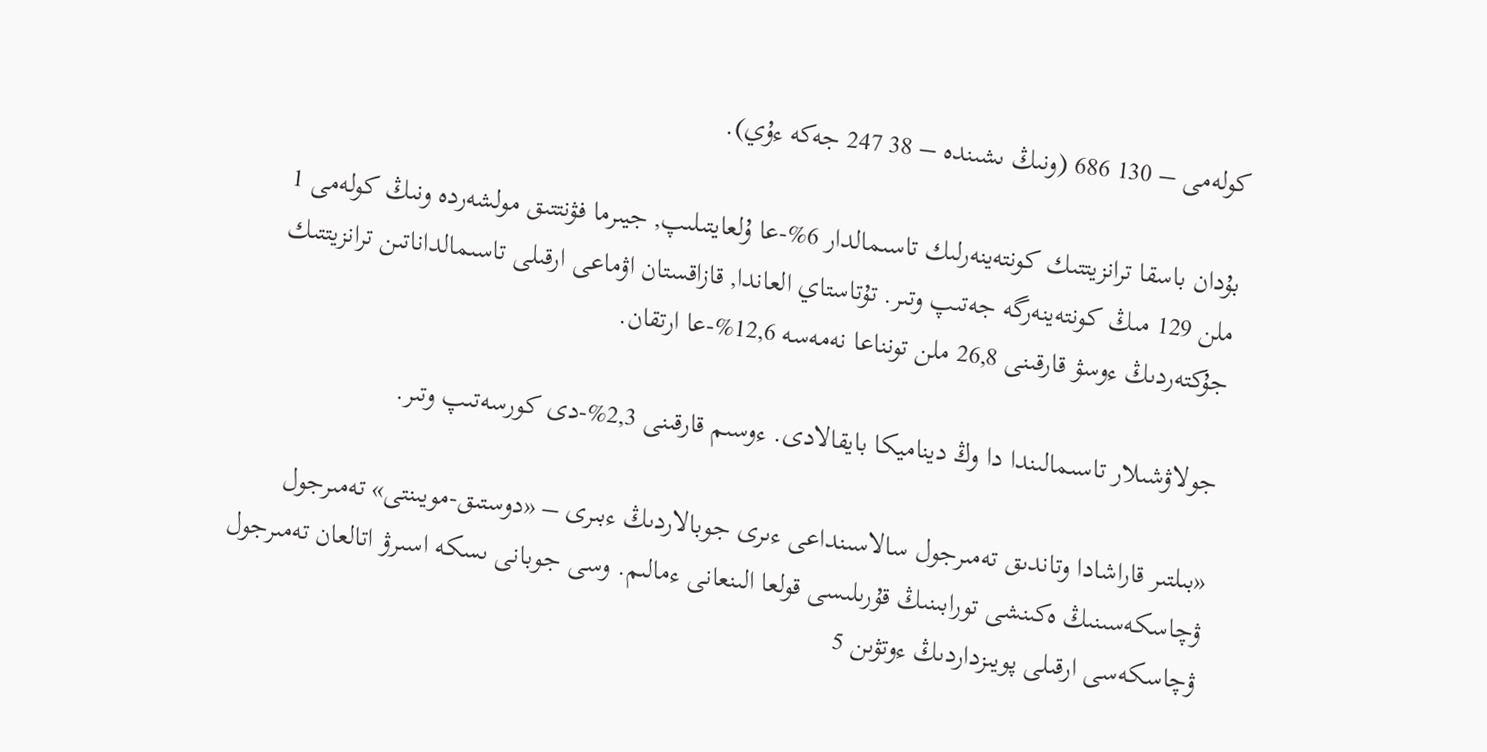كولەمى – 130 686 (ونىڭ ىشىندە – 38 247 جەكە ءۇي).

بۇدان باسقا ترانزيتتىك كونتەينەرلىك تاسىمالدار 6%-عا ۇلعايتىلىپ, جيىرما فۋنتتىق مولشەردە ونىڭ كولەمى 1 ملن 129 مىڭ كونتەينەرگە جەتىپ وتىر. تۇتاستاي العاندا, قازاقستان اۋماعى ارقىلى تاسىمالداناتىن ترانزيتتىك جۇكتەردىڭ ءوسۋ قارقىنى 26,8 ملن تونناعا نەمەسە 12,6%-عا ارتقان.

جولاۋشىلار تاسىمالىندا دا وڭ ديناميكا بايقالادى. ءوسىم قارقىنى 2,3%-دى كورسەتىپ وتىر.

«بىلتىر قاراشادا وتاندىق تەمىرجول سالاسىنداعى ءىرى جوبالاردىڭ ءبىرى – «دوستىق-مويىنتى» تەمىرجول ۋچاسكەسىنىڭ ەكىنشى تورابىنىڭ قۇرىلىسى قولعا الىنعانى ءمالىم. وسى جوبانى ىسكە اسىرۋ اتالعان تەمىرجول ۋچاسكەسى ارقىلى پويىزداردىڭ ءوتۋىن 5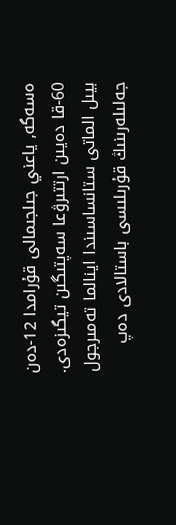ەسەگە, ياعني جىلجىمالى قۇرامدا 12-دەن 60-قا دەيىن ارتتىرۋعا سەپتىگىن تيگىزەدى. بيىل الماتى ستانساسىندا اينالما تەمىرجول جەلىلەرىنىڭ قۇرىلىسى باستالادى دەپ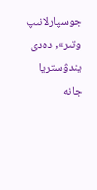جوسپارلانىپ وتىر», دەدى يندۋستريا جانە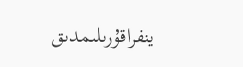ينفراقۇرىلىمدىق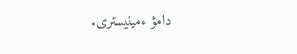دامۋ ءمينيسترى.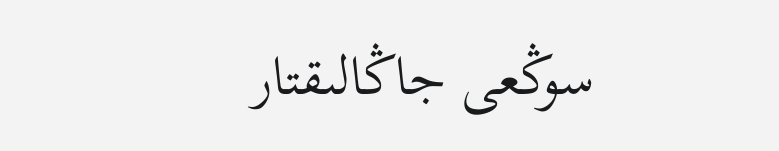سوڭعى جاڭالىقتار